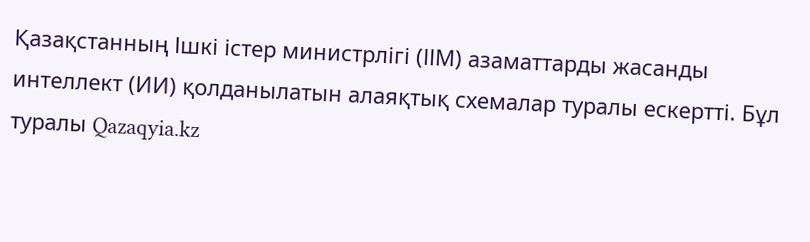Қазақстанның Ішкі істер министрлігі (ІІМ) азаматтарды жасанды интеллект (ИИ) қолданылатын алаяқтық схемалар туралы ескертті. Бұл туралы Qazaqyia.kz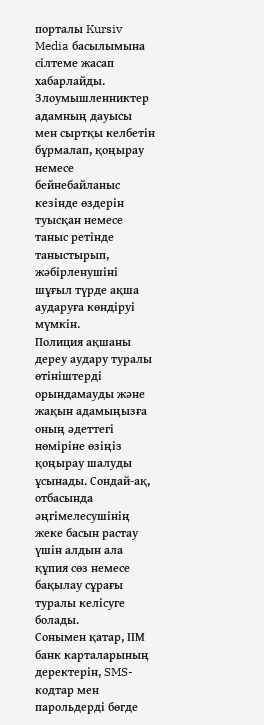порталы Kursiv Media басылымына сілтеме жасап хабарлайды.
Злоумышленниктер адамның дауысы мен сыртқы келбетін бұрмалап, қоңырау немесе бейнебайланыс кезінде өздерін туысқан немесе таныс ретінде таныстырып, жәбірленушіні шұғыл түрде ақша аударуға көндіруі мүмкін.
Полиция ақшаны дереу аудару туралы өтініштерді орындамауды және жақын адамыңызға оның әдеттегі нөміріне өзіңіз қоңырау шалуды ұсынады. Сондай-ақ, отбасында әңгімелесушінің жеке басын растау үшін алдын ала құпия сөз немесе бақылау сұрағы туралы келісуге болады.
Сонымен қатар, ІІМ банк карталарының деректерін, SMS-кодтар мен парольдерді бөгде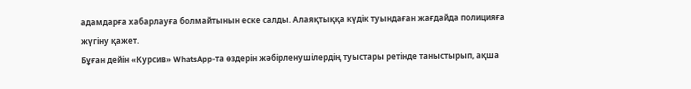адамдарға хабарлауға болмайтынын еске салды. Алаяқтыққа күдік туындаған жағдайда полицияға жүгіну қажет.
Бұған дейін «Курсив» WhatsApp-та өздерін жәбірленушілердің туыстары ретінде таныстырып, ақша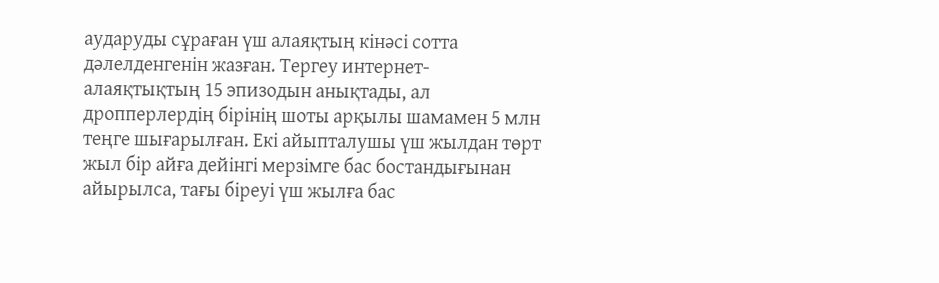аударуды сұраған үш алаяқтың кінәсі сотта дәлелденгенін жазған. Тергеу интернет-алаяқтықтың 15 эпизодын анықтады, ал дропперлердің бірінің шоты арқылы шамамен 5 млн теңге шығарылған. Екі айыпталушы үш жылдан төрт жыл бір айға дейінгі мерзімге бас бостандығынан айырылса, тағы біреуі үш жылға бас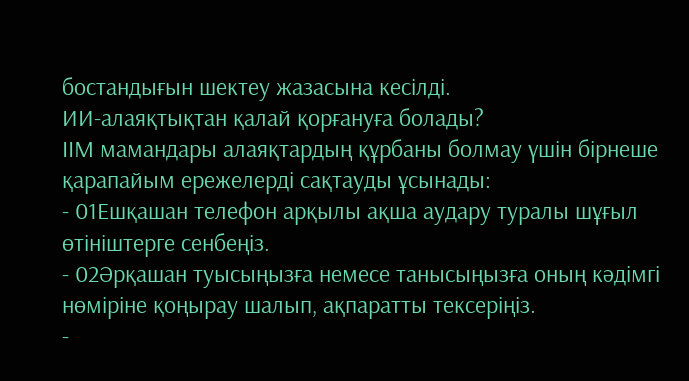бостандығын шектеу жазасына кесілді.
ИИ-алаяқтықтан қалай қорғануға болады?
ІІМ мамандары алаяқтардың құрбаны болмау үшін бірнеше қарапайым ережелерді сақтауды ұсынады:
- 01Ешқашан телефон арқылы ақша аудару туралы шұғыл өтініштерге сенбеңіз.
- 02Әрқашан туысыңызға немесе танысыңызға оның кәдімгі нөміріне қоңырау шалып, ақпаратты тексеріңіз.
-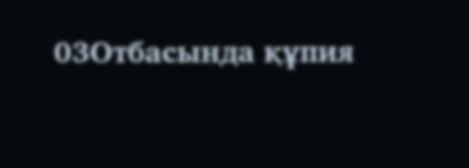03Отбасында құпия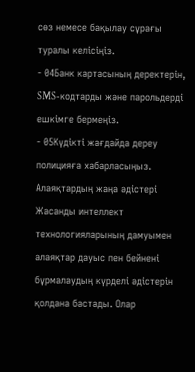сөз немесе бақылау сұрағы туралы келісіңіз.
- 04Банк картасының деректерін, SMS-кодтарды және парольдерді ешкімге бермеңіз.
- 05Күдікті жағдайда дереу полицияға хабарласыңыз.
Алаяқтардың жаңа әдістері
Жасанды интеллект технологияларының дамуымен алаяқтар дауыс пен бейнені бұрмалаудың күрделі әдістерін қолдана бастады. Олар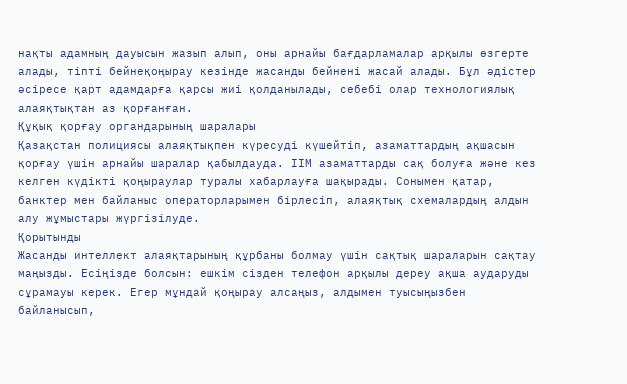нақты адамның дауысын жазып алып, оны арнайы бағдарламалар арқылы өзгерте алады, тіпті бейнеқоңырау кезінде жасанды бейнені жасай алады. Бұл әдістер әсіресе қарт адамдарға қарсы жиі қолданылады, себебі олар технологиялық алаяқтықтан аз қорғанған.
Құқық қорғау органдарының шаралары
Қазақстан полициясы алаяқтықпен күресуді күшейтіп, азаматтардың ақшасын қорғау үшін арнайы шаралар қабылдауда. ІІМ азаматтарды сақ болуға және кез келген күдікті қоңыраулар туралы хабарлауға шақырады. Сонымен қатар, банктер мен байланыс операторларымен бірлесіп, алаяқтық схемалардың алдын алу жұмыстары жүргізілуде.
Қорытынды
Жасанды интеллект алаяқтарының құрбаны болмау үшін сақтық шараларын сақтау маңызды. Есіңізде болсын: ешкім сізден телефон арқылы дереу ақша аударуды сұрамауы керек. Егер мұндай қоңырау алсаңыз, алдымен туысыңызбен байланысып,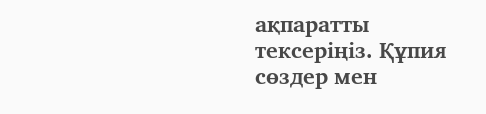ақпаратты тексеріңіз. Құпия сөздер мен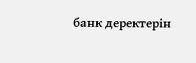банк деректерін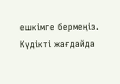ешкімге бермеңіз. Күдікті жағдайда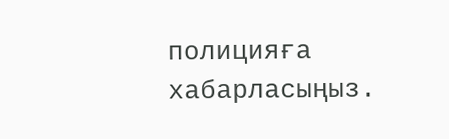полицияға хабарласыңыз.